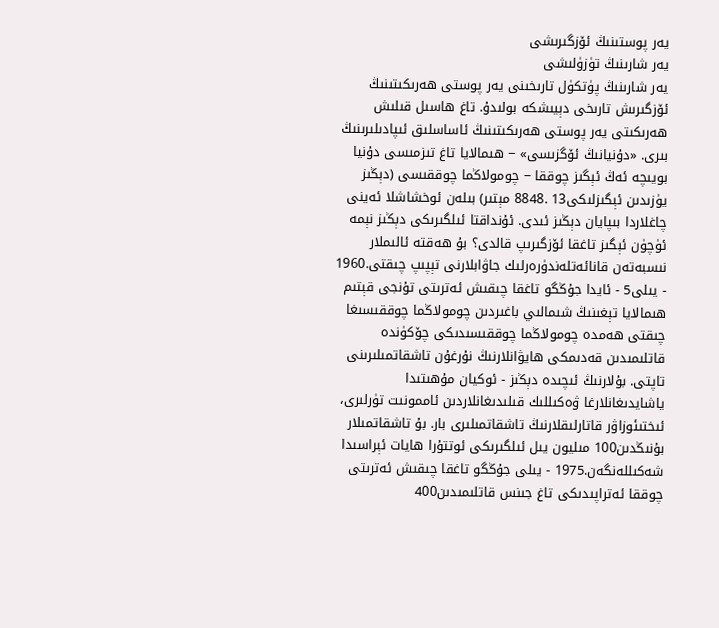يەر پوستىنىڭ ئۆزگىرىشى
يەر شارىنىڭ تۈزۈلىشى
يەر شارىنىڭ پۈتكۈل تارىخىنى يەر پوستى ھەرىكىتىنىڭ ئۆزگىرىش تارىخى دېيىشكە بولىدۇ. تاغ ھاسىل قىلىش ھەرىكىتى يەر پوستى ھەرىكىتىنىڭ ئاساسلىق ئىپادىلىرىنىڭ بىرى. «دۇنيانىڭ ئۆگزىسى» − ھىمالايا تاغ تىزمىسى دۇنيا بويىچە ئەڭ ئېگىز چوققا − چومولاڭما چوققىسى (دېڭىز يۈزىدىن ئېگىزلىكى13 .8848 مېتىر) بىلەن ئوخشاشلا ئەينى چاغلاردا بىپايان دېڭىز ئىدى. ئۇنداقتا ئىلگىرىكى دېڭىز نېمە ئۈچۈن ئېگىز تاغقا ئۆزگىرىپ قالدى؟ بۇ ھەقتە ئالىملار نىسبەتەن قانائەتلەندۈرەرلىك جاۋابلارنى تېپىپ چىقتى.1960
- يىلى5 - ئايدا جۇڭگو تاغقا چىقىش ئەترىتى تۇنجى قېتىم ھىمالايا تېغىنىڭ شىمالىي باغىردىن چومولاڭما چوققىسىغا چىقتى ھەمدە چومولاڭما چوققىسىدىكى چۆكۈندە قاتلىمىدىن قەدىمكى ھايۋانلارنىڭ نۇرغۇن تاشقاتمىلىرىنى تاپتى. بۇلارنىڭ ئىچىدە دېڭىز - ئوكيان مۇھىتىدا ياشايدىغانلارغا ۋەكىللىك قىلىدىغانلاردىن ئاممونىت تۈرلىرى، ئىختىئوزاۋر قاتارلىقلارنىڭ تاشقاتمىلىرى بار. بۇ تاشقاتمىلار بۇنىڭدىن100 مىليون يىل ئىلگىرىكى ئوتتۇرا ھايات ئېراسىدا شەكىللەنگەن.1975 - يىلى جۇڭگو تاغقا چىقىش ئەترىتى چوققا ئەتراپىدىكى تاغ جىنس قاتلىمىدىن400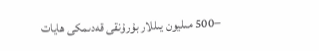−500 مىليون يىللار بۇرۇنقى قەدىمكى ھايات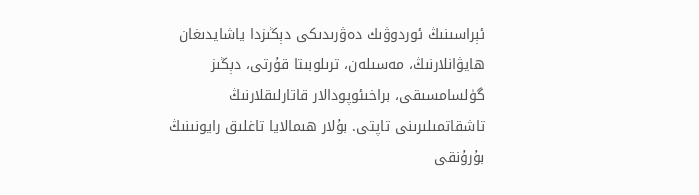ئېراسىنىڭ ئوردوۋىك دەۋرىدىكى دېڭىزدا ياشايدىغان ھايۋانلارنىڭ، مەسىلەن، ترىلوبىتا قۇرتى، دېڭىز گۈلسامسىقى، براخىئوپودالار قاتارلىقلارنىڭ تاشقاتمىلىرىنى تاپتى. بۇلار ھىمالايا تاغلىق رايونىنىڭ بۇرۇنقى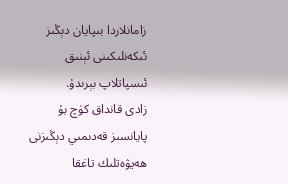زامانلاردا بىپايان دېڭىز ئىكەنلىكىنى ئېنىق ئىسپاتلاپ بېرىدۇ.
زادى قانداق كۈچ بۇ پايانسىز قەدىمىي دېڭىزنى ھەيۋەتلىك تاغقا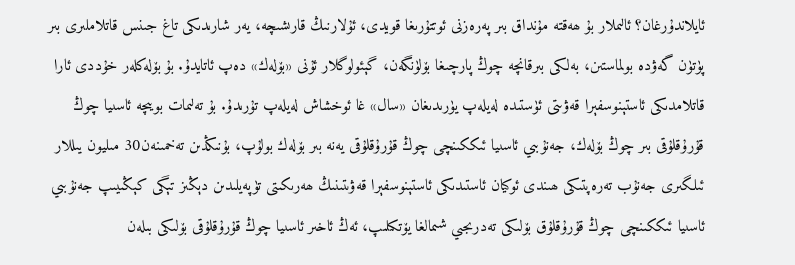ئايلاندۇرغان؟ ئالىملار بۇ ھەقتە مۇنداق بىر پەرەزنى ئوتتۇرىغا قويدى، ئۇلارنىڭ قارىشىچە، يەر شارىدىكى تاغ جىنس قاتلاملىرى بىر پۈتۈن گەۋدە بولماستىن، بەلكى بىرقانچە چوڭ پارچىغا بۆلۈنگەن، گېئولوگلار ئۇنى «بۆلەك» دەپ ئاتايدۇ. بۇ بۆلەكلەر خۇددى ئارا قاتلامدىكى ئاستېنوسفېرا قەۋىتى ئۈستىدە لەيلەپ يۈرىدىغان «سال» غا ئوخشاش لەيلەپ تۇرىدۇ. بۇ تەلىمات بويىچە ئاسىيا چوڭ قۇرۇقلۇقى بىر چوڭ بۆلەك، جەنۇبىي ئاسىيا ئىككىنچى چوڭ قۇرۇقلۇقى يەنە بىر بۆلەك بولۇپ، بۇنىڭدىن تەخمىنەن30 مىليون يىللار ئىلگىرى جەنۇب تەرەپتىكى ھىندى ئوكيان ئاستىدىكى ئاستېنوسفېرا قەۋىتىنىڭ ھەرىكىتى تۈپەيلىدىن دېڭىز تېگى كېڭىيىپ جەنۇبىي ئاسىيا ئىككىنچى چوڭ قۇرۇقلۇق بۆلىكى تەدرىجىي شىمالغا يۆتكىلىپ، ئەڭ ئاخىر ئاسىيا چوڭ قۇرۇقلۇقى بۆلىكى بىلەن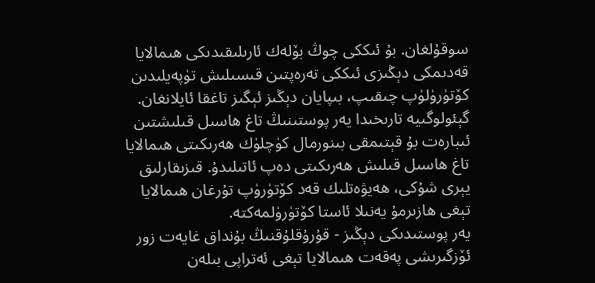سوقۇلغان. بۇ ئىككى چوڭ بۆلەك ئارىلىقىدىكى ھىمالايا قەدىمكى دېڭىزى ئىككى تەرەپتىن قىسىلىش تۈپەيلىدىن كۆتۈرۈلۈپ چىقىپ، بىپايان دېڭىز ئېگىز تاغقا ئايلانغان. گېئولوگىيە تارىخىدا يەر پوستىنىڭ تاغ ھاسىل قىلىشتىن ئىبارەت بۇ قېتىمقى بىنورمال كۈچلۈك ھەرىكىتى ھىمالايا تاغ ھاسىل قىلىش ھەرىكىتى دەپ ئاتىلىدۇ. قىزىقارلىق يېرى شۇكى، ھەيۋەتلىك قەد كۆتۈرۈپ تۇرغان ھىمالايا تېغى ھازىرمۇ يەنىلا ئاستا كۆتۈرۈلمەكتە.
يەر پوستىدىكى دېڭىز - قۇرۇقلۇقنىڭ بۇنداق غايەت زور ئۆزگىرىشى پەقەت ھىمالايا تېغى ئەتراپى بىلەن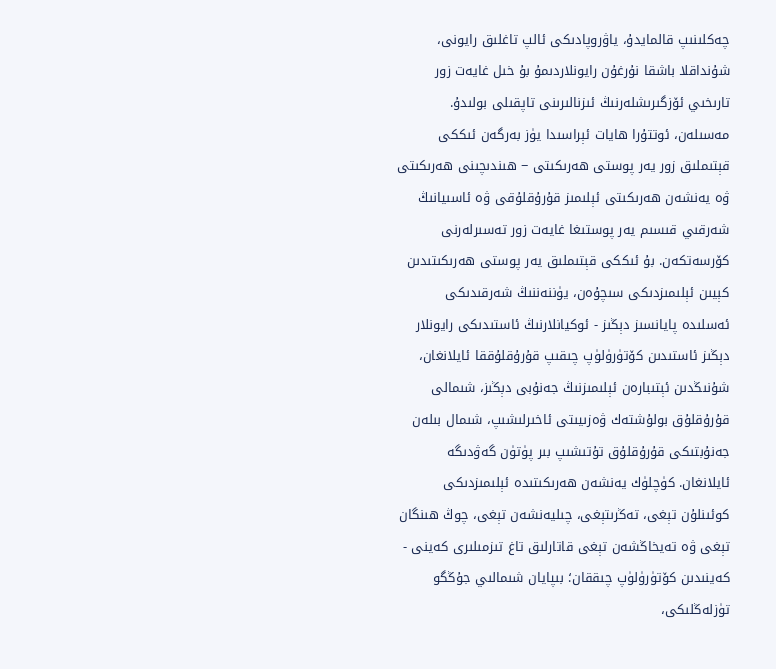چەكلىنىپ قالمايدۇ، ياۋروپادىكى ئالپ تاغلىق رايونى، شۇنداقلا باشقا نۇرغۇن رايونلاردىمۇ بۇ خىل غايەت زور تارىخىي ئۆزگىرىشلەرنىڭ ئىزنالىرىنى تاپقىلى بولىدۇ. مەسىلەن، ئوتتۇرا ھايات ئېراسىدا يۈز بەرگەن ئىككى قېتىملىق زور يەر پوستى ھەرىكىتى − ھىندىچىنى ھەرىكىتى ۋە يەنشەن ھەرىكىتى ئېلىمىز قۇرۇقلۇقى ۋە ئاسىيانىڭ شەرقىي قىسىم يەر پوستىغا غايەت زور تەسىرلەرنى كۆرسەتكەن. بۇ ئىككى قېتىملىق يەر پوستى ھەرىكىتىدىن كېيىن ئېلىمىزدىكى سىچۇەن، يۈننەننىڭ شەرقىدىكى ئەسلىدە پايانسىز دېڭىز - ئوكيانلارنىڭ ئاستىدىكى رايونلار دېڭىز ئاستىدىن كۆتۈرۈلۈپ چىقىپ قۇرۇقلۇققا ئايلانغان، شۇنىڭدىن ئېتىبارەن ئېلىمىزنىڭ جەنۇبى دېڭىز، شىمالى قۇرۇقلۇق بولۇشتەك ۋەزىيىتى ئاخىرلىشىپ، شىمال بىلەن جەنۇبتىكى قۇرۇقلۇق تۇتىشىپ بىر پۈتۈن گەۋدىگە ئايلانغان. كۈچلۈك يەنشەن ھەرىكىتىدە ئېلىمىزدىكى كوئىنلۇن تېغى، تەڭرىتېغى، چىليەنشەن تېغى، چوڭ ھىنگان تېغى ۋە تەيخاڭشەن تېغى قاتارلىق تاغ تىزمىلىرى كەينى - كەينىدىن كۆتۈرۈلۈپ چىققان؛ بىپايان شىمالىي جۇڭگو تۈزلەڭلىكى،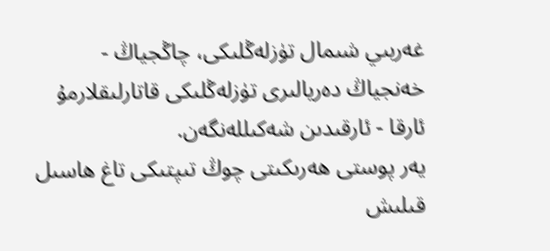غەربىي شىمال تۈزلەڭلىكى، چاڭجياڭ - خەنجياڭ دەريالىرى تۈزلەڭلىكى قاتارلىقلارمۇ ئارقا - ئارقىدىن شەكىللەنگەن.
يەر پوستى ھەرىكىتى چوڭ تىپتىكى تاغ ھاسىل قىلىش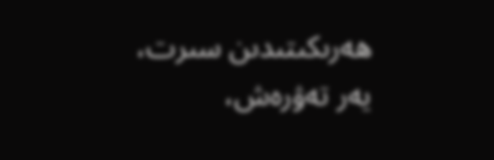ھەرىكىتىدىن سىرت، يەر تەۋرەش،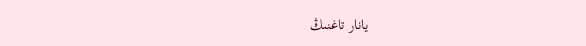يانار تاغنىڭ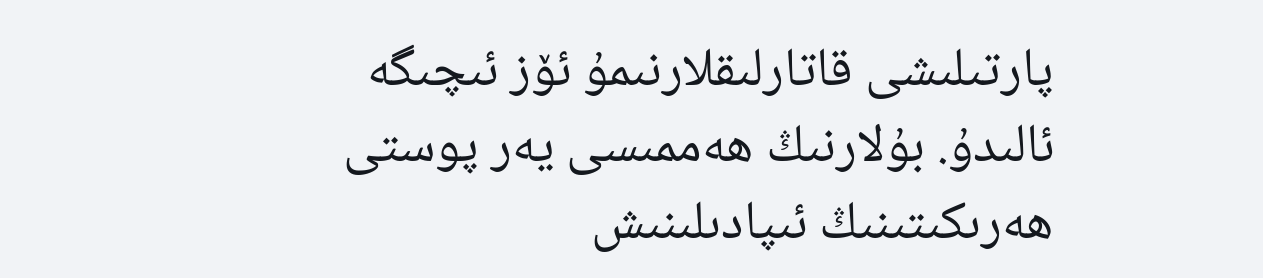پارتىلىشى قاتارلىقلارنىمۇ ئۆز ئىچىگە ئالىدۇ. بۇلارنىڭ ھەممىسى يەر پوستى ھەرىكىتىنىڭ ئىپادىلىنىش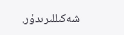شەكىللىرىدۇر.